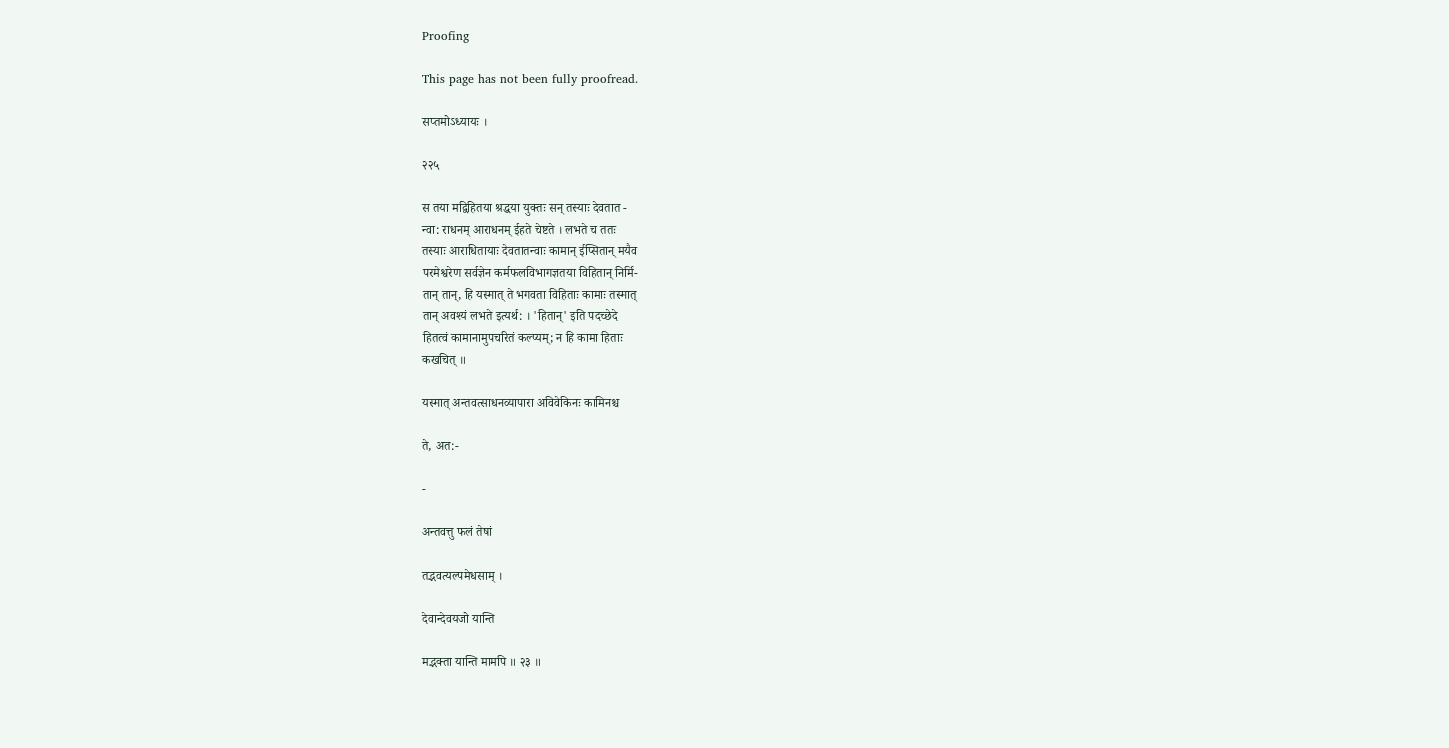Proofing

This page has not been fully proofread.

सप्तमोऽध्यायः ।

२२५

स तया मद्विहितया श्रद्धया युक्तः सन् तस्याः देवतात -
न्वा: राधनम् आराधनम् ईहते चेष्टते । लभते च ततः
तस्याः आराधितायाः देवतातन्वाः कामान् ईप्सितान् मयैव
परमेश्वरेण सर्वज्ञेन कर्मफलविभागज्ञतया विहितान् निर्मि-
तान् तान्, हि यस्मात् ते भगवता विहिताः कामाः तस्मात्
तान् अवश्यं लभते इत्यर्थ: । 'हितान्' इति पदच्छेदे
हितत्वं कामानामुपचरितं कल्प्यम्; न हि कामा हिताः
कखचित् ॥

यस्मात् अन्तवत्साधनव्यापारा अविवेकिनः कामिनश्च

ते, अत:-

-

अन्तवत्तु फलं तेषां

तद्भवत्यल्पमेधसाम् ।

देवान्देवयजो यान्ति

मद्भक्ता यान्ति मामपि ॥ २३ ॥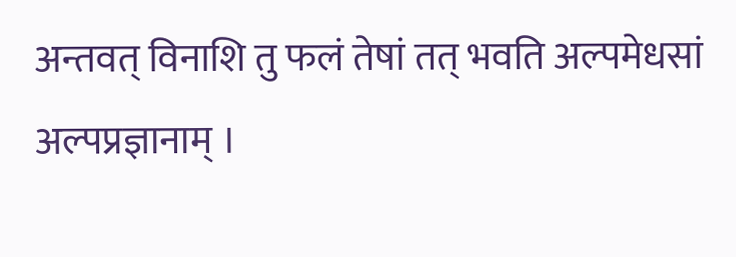अन्तवत् विनाशि तु फलं तेषां तत् भवति अल्पमेधसां
अल्पप्रज्ञानाम् ।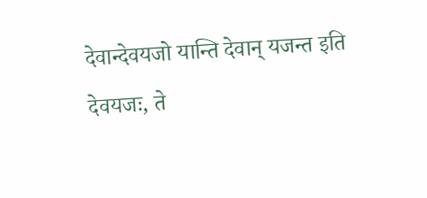देवान्देवयजो यान्ति देवान् यजन्त इति
देवयजः, ते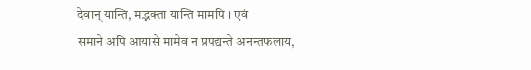देवान् यान्ति, मद्भक्ता यान्ति मामपि । एवं
समाने अपि आयासे मामेव न प्रपद्यन्ते अनन्तफलाय,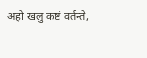अहो खलु कष्टं वर्तन्ते,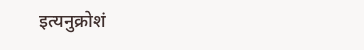इत्यनुक्रोशं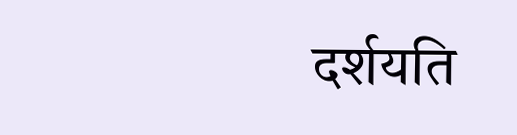दर्शयति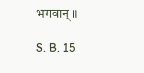भगवान् ॥

S. B. 15